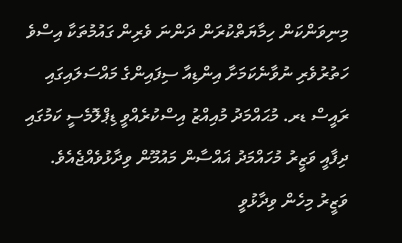މިނިވަންކަން ހިމާޔަތްކުރަން ދަންނަ ވެރިން ގައުމުތަކާ އިސްވެ ހަތުރުވެރި ނުވާނެކަމަށާ އިންޑިއާ ސިފައިންގެ މައްސަލައިގައި ރައީސް ޑރ. މުޙައްމަދު މުއިއްޒު އިސްކުރެއްވީ ޑިޕްލޮމެސީ ކަމުގައި ދިފާއީ ވަޒީރު މުހައްމަދު ޣައްސާން މައުމޫން ވިދާޅުވެއްޖެއެވެ.
ވަޒީރު މިހެން ވިދާޅުވީ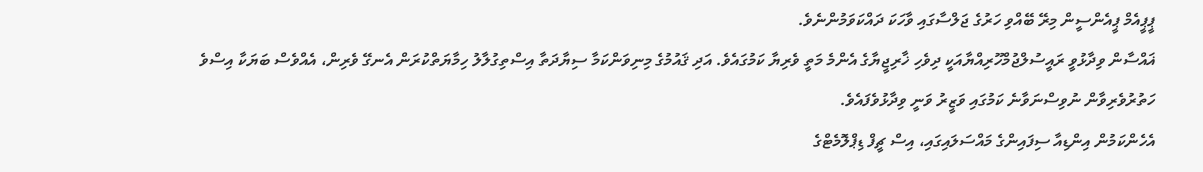ޕީޕީއެމް ޕީއެންސީން މިރޭ ބޭއްވި ހަރުގެ ޖަލްސާގައި ވާހަކަ ދައްކަވަމުންނެވެ.
ޣައްސާން ވިދާޅުވީ ރައީސުލްޖުމްހޫރިއްޔާއަކީ ދިވެހި ޚާރިޖީޔާގެ އެންމެ މަތީ ވެރިޔާ ކަމުގައެވެ. އަދި ޤައުމުގެ މިނިވަންކަމާ ސިޔާދަތާ އިސްތިގުލާލު ހިމާޔަތްކުރަން އެނގޭ ވެރިން، އެއްވެސް ބަޔަކާ އިސްވެ ހަތުރުވެރިވާން ނުވިސްނަވާނެ ކަމުގައި ވަޒީރު ވަނީ ވިދާޅުވެފައެވެ.
އެހެންކަމުން އިންޑިއާ ސިފައިންގެ މައްސަލައިގައި، އިސް ޗީފް ޑިޕްލޮމެޓްގެ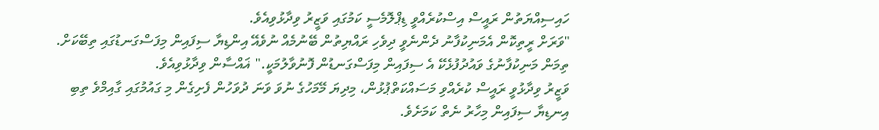ހައިސިއްޔަތުން ރައީސް އިސްކުރެއްވީ ޑިޕްލޮމެސީ ކަމުގައި ވަޒީރު ވިދާޅުވިއެވެ.
"ވަރަށް ރީތިކޮން އެމަނިކުފާނު ދެންނެވީ ދިވެހި ރައްޔިތުން ބޭނުމެއް ނުވެއޭ އިންޑިޔާ ސިފައިން މިފަސްގަނޑުގައި ތިބޭކަށް. ތިމަން މަނިކުފާނުގެ ވައުދުފުޅެކޭ އެ ސިފައިން މިފަސްގަނޑުން ފޮނުވާލުމަކީ." ޣައްސާން ވިދާޅުވިއެވެ.
ވަޒީރު ވިދާޅުވީ ރައީސް ކުރެއްވި މަސައްކަތްޕުޅުން، މިދިޔަ މޭމަހުގެ ނުވަ ވަނަ ދުވަހުން ފެށިގެން މި ގައުމުގައި ގާއިމްވެ ތިބި އިނޑިޔާ ސިފައިން މިހާރު ނެތް ކަމަށެވެ.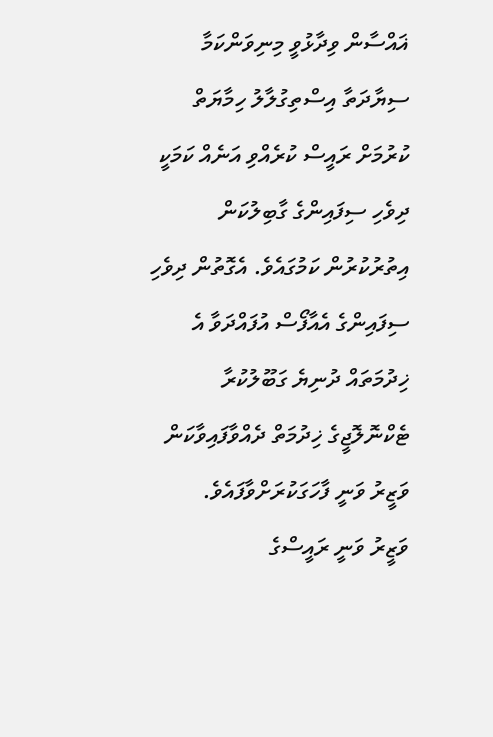ޣައްސާން ވިދާޅުވީ މިނިވަންކަމާ ސިޔާދަތާ އިސްތިގުލާލު ހިމާޔަތް ކުރުމަށް ރައީސް ކުރެއްވި އަނެއް ކަމަކީ ދިވެހި ސިފައިންގެ ގާބިލުކަން އިތުރުކުރުން ކަމުގައެވެ. އެގޮތުން ދިވެހި ސިފައިންގެ އެއާފޯސް އުފައްދަވާ އެ ޚިދުމަތައް ދުނިޔެ ގަބޫލުކުރާ ޓެކްނޮލޮޖީގެ ޚިދުމަތް ދެއްވާފައިވާކަން ވަޒީރު ވަނީ ފާހަގަކުރަށްވާފައެވެ.
ވަޒީރު ވަނީ ރައީސްގެ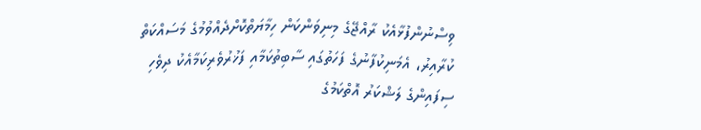ވިސްނުންފުޅާއެކު ރާއްޖޭގެ މިނިވަންކަން ހިމާޔަތްކޮށްދެއްވުމުގެ މަސައްކަތް ކުރާއިރު، އެމަނިކުފާނުގެ ފަހަތުގައި ސާބިތުކަމާއި ފަޚުރުވެރިކަމާއެކު ދިވެހި ސިފައިންގެ ލަޝްކަރު އޮތްކަމުގެ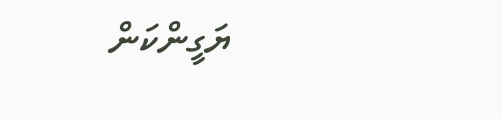ޔަގީންކަން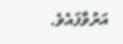އަރުވާފައެވެ.